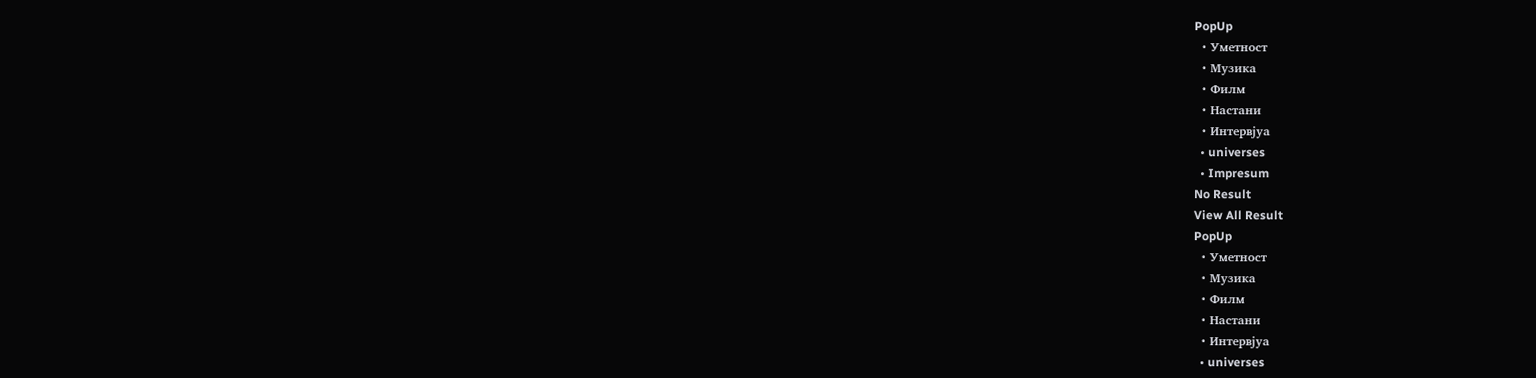PopUp
  • Уметност
  • Музика
  • Филм
  • Настани
  • Интервјуа
  • universes
  • Impresum
No Result
View All Result
PopUp
  • Уметност
  • Музика
  • Филм
  • Настани
  • Интервјуа
  • universes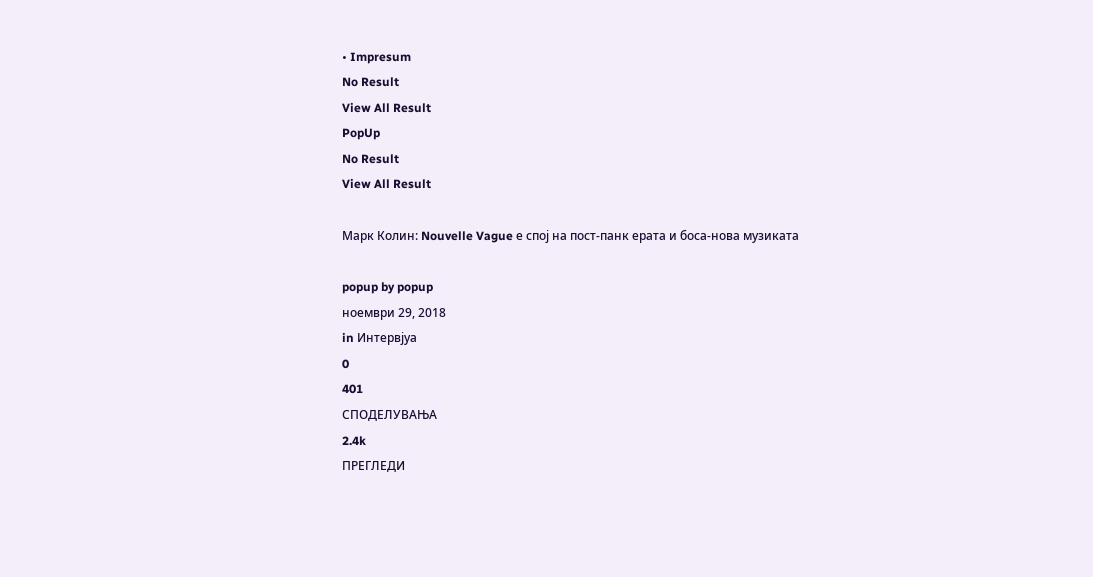• Impresum
No Result
View All Result
PopUp
No Result
View All Result

Марк Колин: Nouvelle Vague е спој на пост-панк ерата и боса-нова музиката

popup by popup
ноември 29, 2018
in Интервјуа
0
401
СПОДЕЛУВАЊА
2.4k
ПРЕГЛЕДИ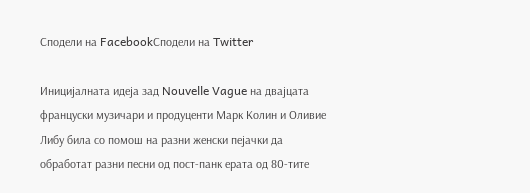Сподели на FacebookСподели на Twitter

Иницијалната идеја зад Nouvelle Vague на двајцата француски музичари и продуценти Марк Колин и Оливие Либу била со помош на разни женски пејачки да обработат разни песни од пост-панк ерата од 80-тите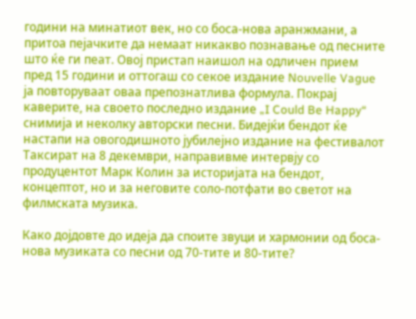години на минатиот век, но со боса-нова аранжмани, а притоа пејачките да немаат никакво познавање од песните што ќе ги пеат. Овој пристап наишол на одличен прием пред 15 години и оттогаш со секое издание Nouvelle Vague ја повторуваат оваа препознатлива формула. Покрај каверите, на своето последно издание „I Could Be Happy“ снимија и неколку авторски песни. Бидејќи бендот ќе настапи на овогодишното јубилејно издание на фестивалот Таксират на 8 декември, направивме интервју со продуцентот Марк Колин за историјата на бендот, концептот, но и за неговите соло-потфати во светот на филмската музика.

Како дојдовте до идеја да споите звуци и хармонии од боса-нова музиката со песни од 70-тите и 80-тите?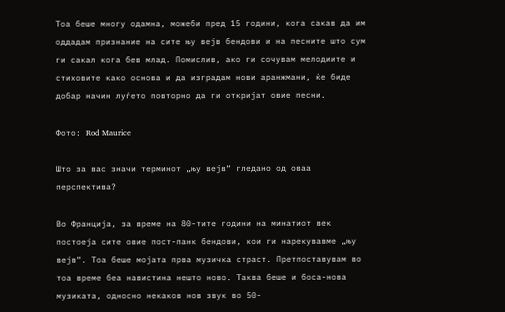Тоа беше многу одамна, можеби пред 15 години, кога сакав да им оддадам признание на сите њу вејв бендови и на песните што сум ги сакал кога бев млад. Помислив, ако ги сочувам мелодиите и стиховите како основа и да изградам нови аранжмани, ќе биде добар начин луѓето повторно да ги откријат овие песни.

Фото: Rod Maurice

Што за вас значи терминот „њу вејв“ гледано од оваа перспектива?

Во Франција, за време на 80-тите години на минатиот век постоеја сите овие пост-панк бендови, кои ги нарекувавме „њу вејв“. Тоа беше мојата прва музичка страст. Претпоставувам во тоа време беа навистина нешто ново. Таква беше и боса-нова музиката, односно некаков нов звук во 50-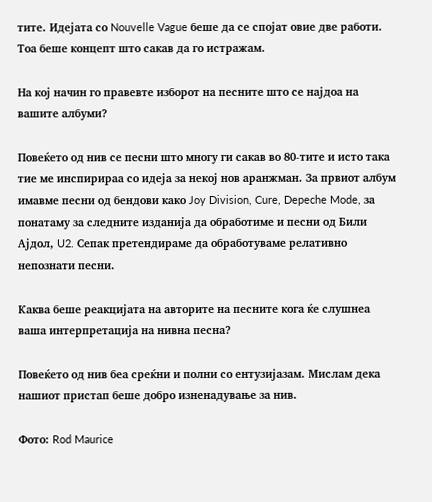тите. Идејата со Nouvelle Vague беше да се спојат овие две работи. Тоа беше концепт што сакав да го истражам.

На кој начин го правевте изборот на песните што се најдоа на вашите албуми?

Повеќето од нив се песни што многу ги сакав во 80-тите и исто така тие ме инспирираа со идеја за некој нов аранжман. За првиот албум имавме песни од бендови како Joy Division, Cure, Depeche Mode, за понатаму за следните изданија да обработиме и песни од Били Ајдол, U2. Сепак претендираме да обработуваме релативно непознати песни.

Каква беше реакцијата на авторите на песните кога ќе слушнеа ваша интерпретација на нивна песна?

Повеќето од нив беа среќни и полни со ентузијазам. Мислам дека нашиот пристап беше добро изненадување за нив.

Фото: Rod Maurice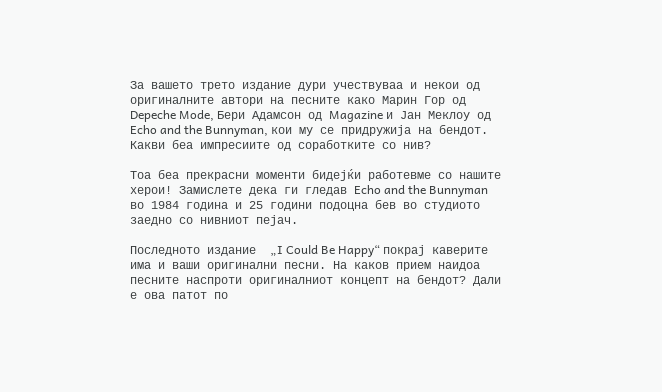За вашето трето издание дури учествуваа и некои од оригиналните автори на песните како Марин Гор од Depeche Mode, Бери Адамсон од Magazine и Јан Меклоу од Echo and the Bunnyman, кои му се придружија на бендот. Какви беа импресиите од соработките со нив?

Тоа беа прекрасни моменти бидејќи работевме со нашите херои! Замислете дека ги гледав Echo and the Bunnyman во 1984 година и 25 години подоцна бев во студиото заедно со нивниот пејач.

Последното издание  „I Could Be Happy“ покрај каверите има и ваши оригинални песни. На каков прием наидоа песните наспроти оригиналниот концепт на бендот? Дали е ова патот по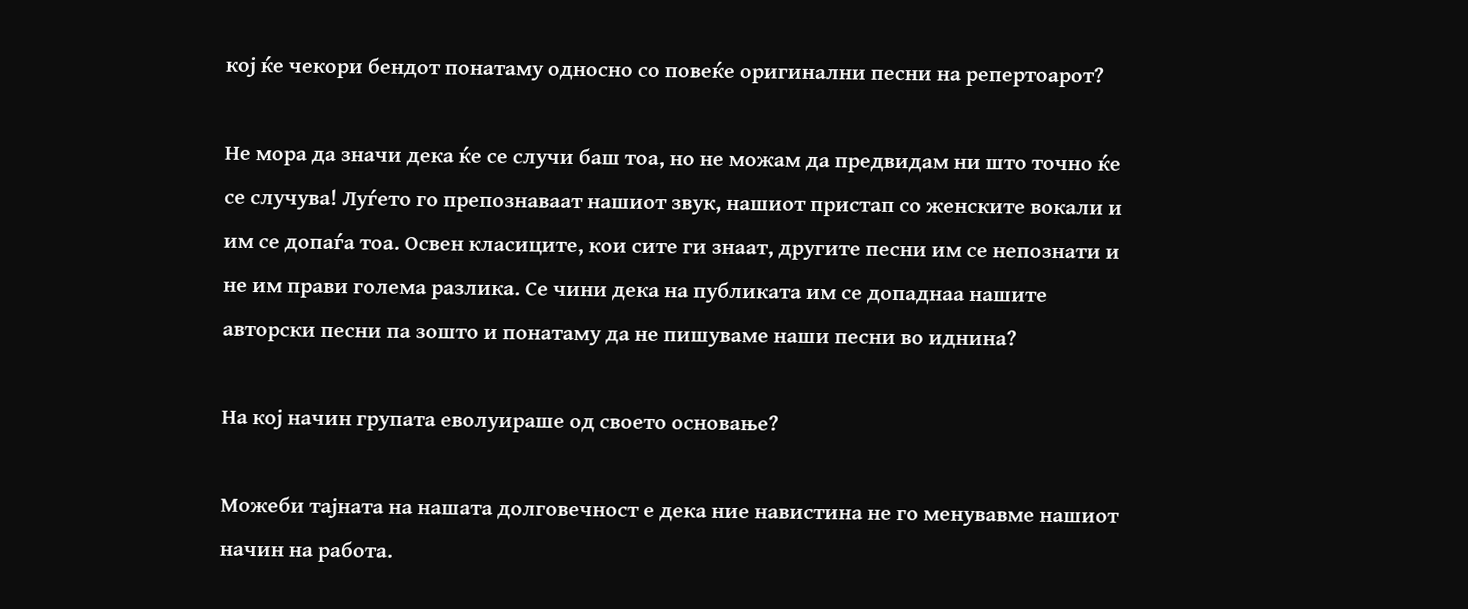кој ќе чекори бендот понатаму односно со повеќе оригинални песни на репертоарот?

Не мора да значи дека ќе се случи баш тоа, но не можам да предвидам ни што точно ќе се случува! Луѓето го препознаваат нашиот звук, нашиот пристап со женските вокали и им се допаѓа тоа. Освен класиците, кои сите ги знаат, другите песни им се непознати и не им прави голема разлика. Се чини дека на публиката им се допаднаа нашите авторски песни па зошто и понатаму да не пишуваме наши песни во иднина?

На кој начин групата еволуираше од своето основање?

Можеби тајната на нашата долговечност е дека ние навистина не го менувавме нашиот начин на работа.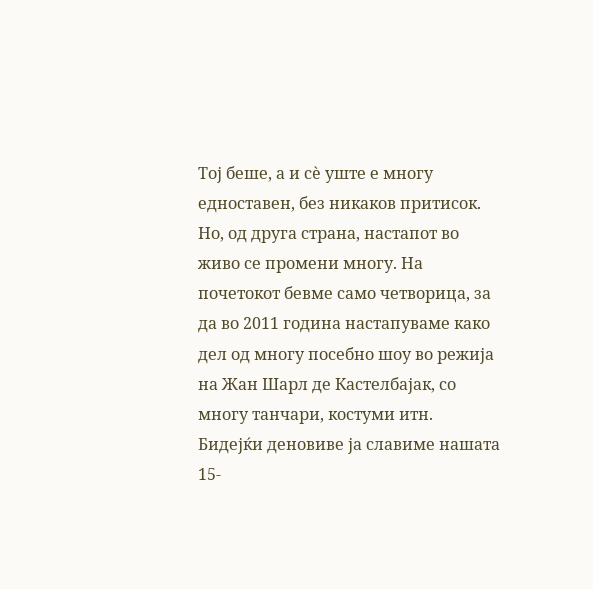Тој беше, а и сè уште е многу едноставен, без никаков притисок. Но, од друга страна, настапот во живо се промени многу. На почетокот бевме само четворица, за да во 2011 година настапуваме како дел од многу посебно шоу во режија на Жан Шарл де Кастелбајак, со многу танчари, костуми итн. Бидејќи деновиве ја славиме нашата 15-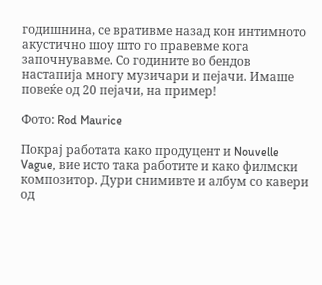годишнина, се вративме назад кон интимното акустично шоу што го правевме кога започнувавме. Со годините во бендов настапија многу музичари и пејачи. Имаше повеќе од 20 пејачи, на пример!

Фото: Rod Maurice

Покрај работата како продуцент и Nouvelle Vague, вие исто така работите и како филмски композитор. Дури снимивте и албум со кавери од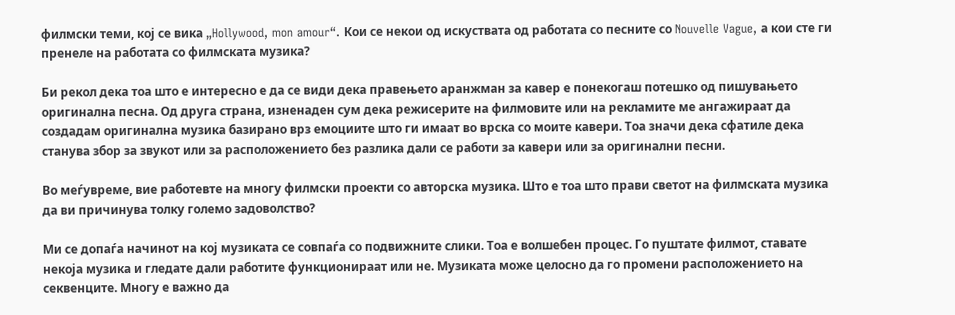филмски теми, кој се вика „Hollywood, mon amour“. Кои се некои од искуствата од работата со песните со Nouvelle Vague, а кои сте ги пренеле на работата со филмската музика?

Би рекол дека тоа што е интересно е да се види дека правењето аранжман за кавер е понекогаш потешко од пишувањето оригинална песна. Од друга страна, изненаден сум дека режисерите на филмовите или на рекламите ме ангажираат да создадам оригинална музика базирано врз емоциите што ги имаат во врска со моите кавери. Тоа значи дека сфатиле дека станува збор за звукот или за расположението без разлика дали се работи за кавери или за оригинални песни.

Во меѓувреме, вие работевте на многу филмски проекти со авторска музика. Што е тоа што прави светот на филмската музика да ви причинува толку големо задоволство?

Ми се допаѓа начинот на кој музиката се совпаѓа со подвижните слики. Тоа е волшебен процес. Го пуштате филмот, ставате некоја музика и гледате дали работите функционираат или не. Музиката може целосно да го промени расположението на секвенците. Многу е важно да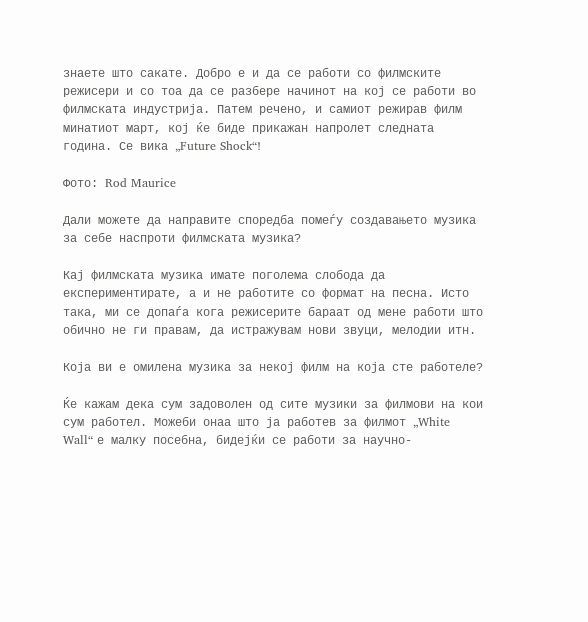знаете што сакате. Добро е и да се работи со филмските режисери и со тоа да се разбере начинот на кој се работи во филмската индустрија. Патем речено, и самиот режирав филм минатиот март, кој ќе биде прикажан напролет следната година. Се вика „Future Shock“!

Фото: Rod Maurice

Дали можете да направите споредба помеѓу создавањето музика за себе наспроти филмската музика?

Кај филмската музика имате поголема слобода да експериментирате, а и не работите со формат на песна. Исто така, ми се допаѓа кога режисерите бараат од мене работи што обично не ги правам, да истражувам нови звуци, мелодии итн.

Која ви е омилена музика за некој филм на која сте работеле?

Ќе кажам дека сум задоволен од сите музики за филмови на кои сум работел. Можеби онаа што ја работев за филмот „White Wall“ е малку посебна, бидејќи се работи за научно-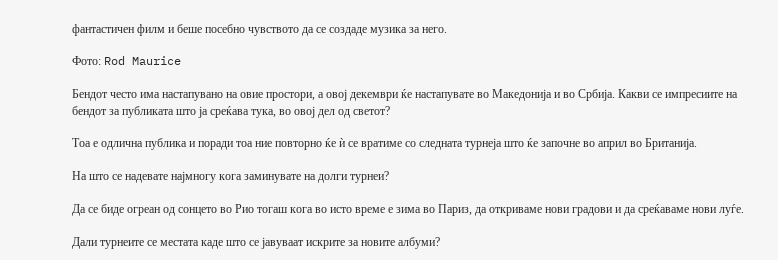фантастичен филм и беше посебно чувството да се создаде музика за него.

Фото: Rod Maurice

Бендот често има настапувано на овие простори, а овој декември ќе настапувате во Македонија и во Србија. Какви се импресиите на бендот за публиката што ја среќава тука, во овој дел од светот?

Тоа е одлична публика и поради тоа ние повторно ќе ѝ се вратиме со следната турнеја што ќе започне во април во Британија.

На што се надевате најмногу кога заминувате на долги турнеи?

Да се биде огреан од сонцето во Рио тогаш кога во исто време е зима во Париз, да откриваме нови градови и да среќаваме нови луѓе.

Дали турнеите се местата каде што се јавуваат искрите за новите албуми?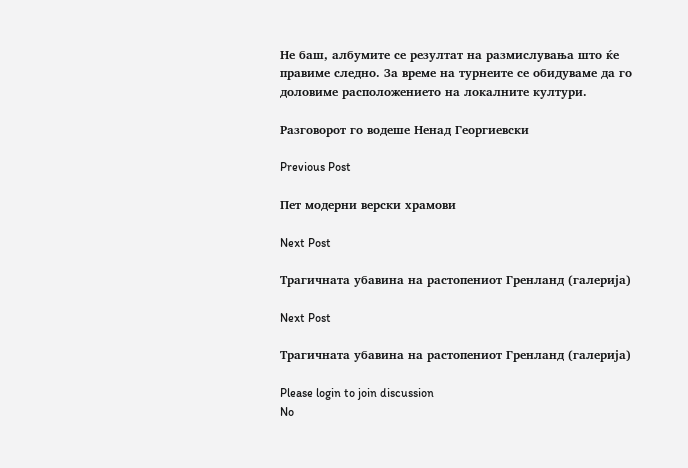Не баш, албумите се резултат на размислувања што ќе правиме следно. За време на турнеите се обидуваме да го доловиме расположението на локалните култури.

Разговорот го водеше Ненад Георгиевски

Previous Post

Пет модерни верски храмови

Next Post

Трагичната убавина на растопениот Гренланд (галерија)

Next Post

Трагичната убавина на растопениот Гренланд (галерија)

Please login to join discussion
No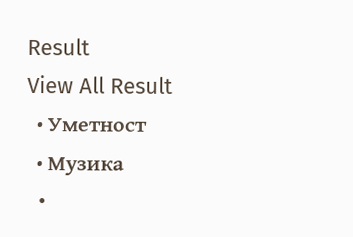Result
View All Result
  • Уметност
  • Музика
  •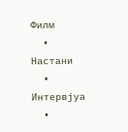Филм
  • Настани
  • Интервјуа
  •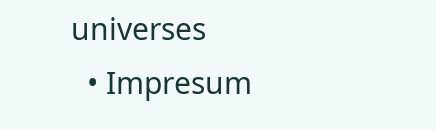universes
  • Impresum